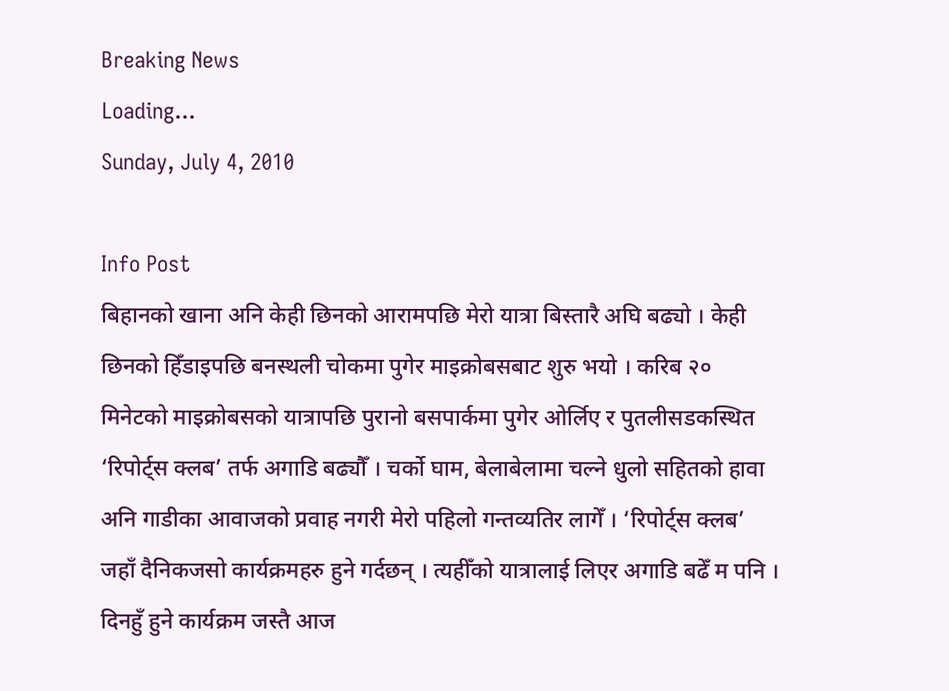Breaking News
Loading...
Sunday, July 4, 2010

Info Post
बिहानको खाना अनि केही छिनको आरामपछि मेरो यात्रा बिस्तारै अघि बढ्यो । केही छिनको हिँडाइपछि बनस्थली चोकमा पुगेर माइक्रोबसबाट शुरु भयो । करिब २० मिनेटको माइक्रोबसको यात्रापछि पुरानो बसपार्कमा पुगेर ओर्लिए र पुतलीसडकस्थित ‘रिपोर्ट्स क्लब’ तर्फ अगाडि बढ्यौँ । चर्को घाम, बेलाबेलामा चल्ने धुलो सहितको हावा अनि गाडीका आवाजको प्रवाह नगरी मेरो पहिलो गन्तव्यतिर लागेँ । ‘रिपोर्ट्स क्लब’ जहाँ दैनिकजसो कार्यक्रमहरु हुने गर्दछन् । त्यहीँको यात्रालाई लिएर अगाडि बढेँ म पनि । दिनहुँ हुने कार्यक्रम जस्तै आज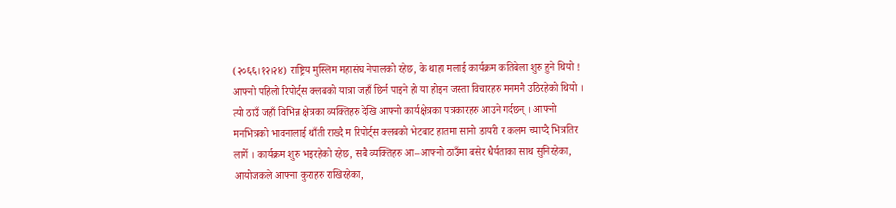(२०६६।१२।२४) राष्ट्रिय मुस्लिम महासंघ नेपालको रहेछ, के थाहा मलाई कार्यक्रम कतिबेला शुरु हुने थियो ! आफ्नो पहिलो रिपोर्ट्स क्लबको यात्रा जहाँ छिर्न पाइने हो या होइन जस्ता विचारहरु मनमनै उठिरहेको थियो । त्यो ठाउँ जहाँ विभिन्न क्षेत्रका व्यक्तिहरु देखि आफ्नो कार्यक्षेत्रका पत्रकारहरु आउने गर्दछन् । आफ्नो मनभित्रको भावनालाई थाँती राख्दै म रिपोर्ट्स क्लबको भेटबाट हातमा सानो डायरी र कलम च्याप्दै भित्रतिर लागेँ । कार्यक्रम शुरु भइरहेको रहेछ, सबै व्यक्तिहरु आ–आफ्नो ठाउँमा बसेर धैर्यताका साथ सुनिरहेका, आयोजकले आफ्ना कुराहरु राखिरहेका,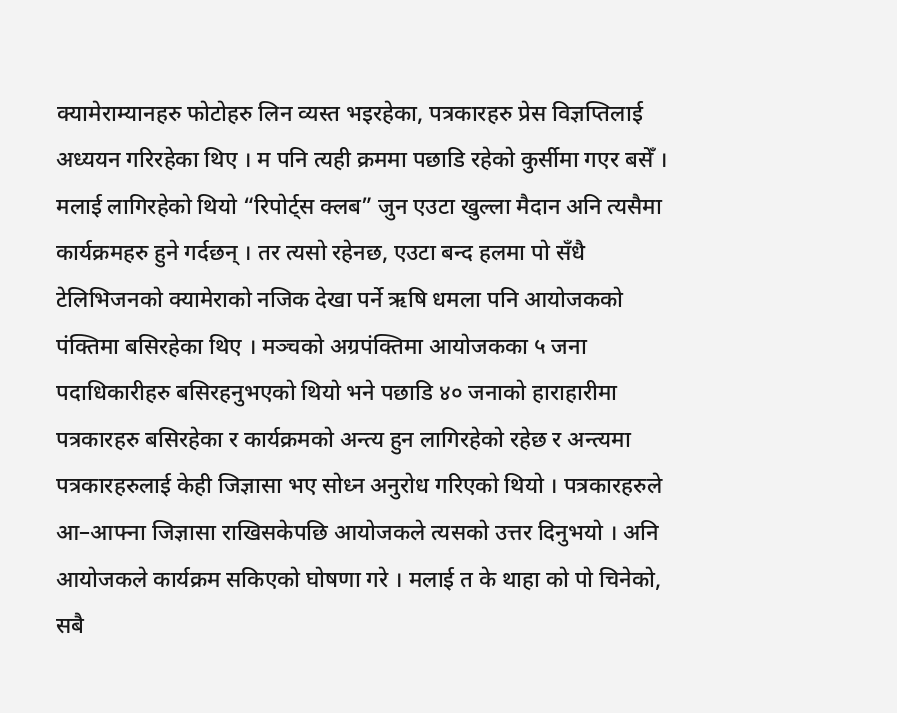क्यामेराम्यानहरु फोटोहरु लिन व्यस्त भइरहेका, पत्रकारहरु प्रेस विज्ञप्तिलाई अध्ययन गरिरहेका थिए । म पनि त्यही क्रममा पछाडि रहेको कुर्सीमा गएर बसेँ । मलाई लागिरहेको थियो “रिपोर्ट्स क्लब” जुन एउटा खुल्ला मैदान अनि त्यसैमा कार्यक्रमहरु हुने गर्दछन् । तर त्यसो रहेनछ, एउटा बन्द हलमा पो सँधै टेलिभिजनको क्यामेराको नजिक देखा पर्ने ऋषि धमला पनि आयोजकको पंक्तिमा बसिरहेका थिए । मञ्चको अग्रपंक्तिमा आयोजकका ५ जना पदाधिकारीहरु बसिरहनुभएको थियो भने पछाडि ४० जनाको हाराहारीमा पत्रकारहरु बसिरहेका र कार्यक्रमको अन्त्य हुन लागिरहेको रहेछ र अन्त्यमा पत्रकारहरुलाई केही जिज्ञासा भए सोध्न अनुरोध गरिएको थियो । पत्रकारहरुले आ–आफ्ना जिज्ञासा राखिसकेपछि आयोजकले त्यसको उत्तर दिनुभयो । अनि आयोजकले कार्यक्रम सकिएको घोषणा गरे । मलाई त के थाहा को पो चिनेको, सबै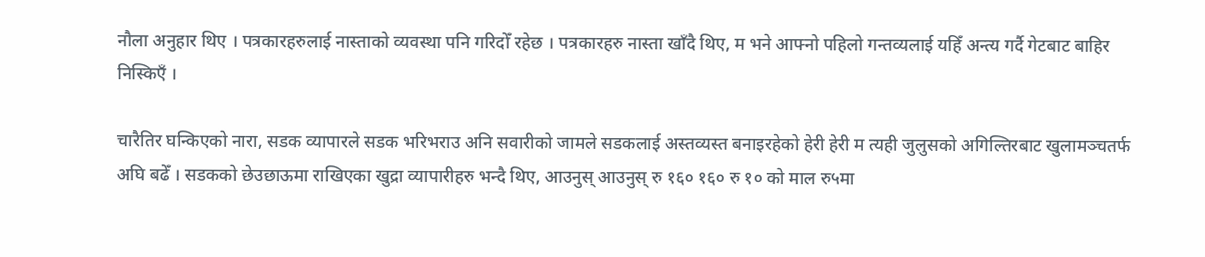नौला अनुहार थिए । पत्रकारहरुलाई नास्ताको व्यवस्था पनि गरिदोँ रहेछ । पत्रकारहरु नास्ता खाँदै थिए, म भने आफ्नो पहिलो गन्तव्यलाई यहिँ अन्त्य गर्दै गेटबाट बाहिर निस्किएँ ।

चारैतिर घन्किएको नारा, सडक व्यापारले सडक भरिभराउ अनि सवारीको जामले सडकलाई अस्तव्यस्त बनाइरहेको हेरी हेरी म त्यही जुलुसको अगिल्तिरबाट खुलामञ्चतर्फ अघि बढेँ । सडकको छेउछाऊमा राखिएका खुद्रा व्यापारीहरु भन्दै थिए, आउनुस् आउनुस् रु १६० १६० रु १० को माल रु५मा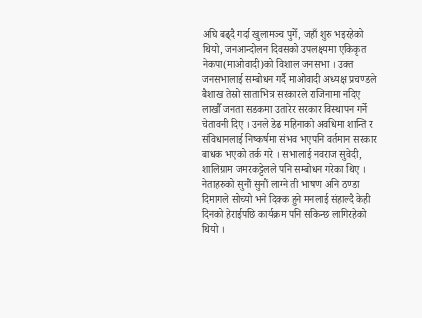अघि बढ्दै गर्दा खुलामञ्च पुगेँ, जहाँ शुरु भइरहेको थियो, जनआन्दोलन दिवसको उपलक्ष्यमा एकिकृत नेकपा(माओवादी)को विशाल जनसभा । उक्त जनसभालाई सम्बोधन गर्दै माओवादी अध्यक्ष प्रचण्डले बैशाख तेस्रो साताभित्र सरकारले राजिनामा नदिए लाखौँ जनता सडकमा उतारेर सरकार विस्थापन गर्ने चेतावनी दिए । उनले डेढ महिनाको अवधिमा शान्ति र संविधानलाई निष्कर्षमा संभव भएपनि वर्तमान सरकार बाधक भएको तर्क गरे । सभालाई नवराज सुवेदी, शालिग्राम जमरकट्टेलले पनि सम्बोधन गरेका थिए । नेताहरुको सुनौं सुनौं लाग्ने ती भाषण अनि ठण्डा दिमागले सोच्यो भने दिक्क हुने मनलाई संहाल्दै केही दिनको हेराईपछि कार्यक्रम पनि सकिन्छ लागिरहेको थियो ।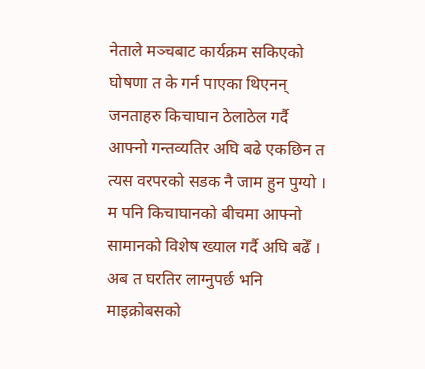नेताले मञ्चबाट कार्यक्रम सकिएको घोषणा त के गर्न पाएका थिएनन् जनताहरु किचाघान ठेलाठेल गर्दै आफ्नो गन्तव्यतिर अघि बढे एकछिन त त्यस वरपरको सडक नै जाम हुन पुग्यो । म पनि किचाघानको बीचमा आफ्नो सामानको विशेष ख्याल गर्दै अघि बढेँ । अब त घरतिर लाग्नुपर्छ भनि माइक्रोबसको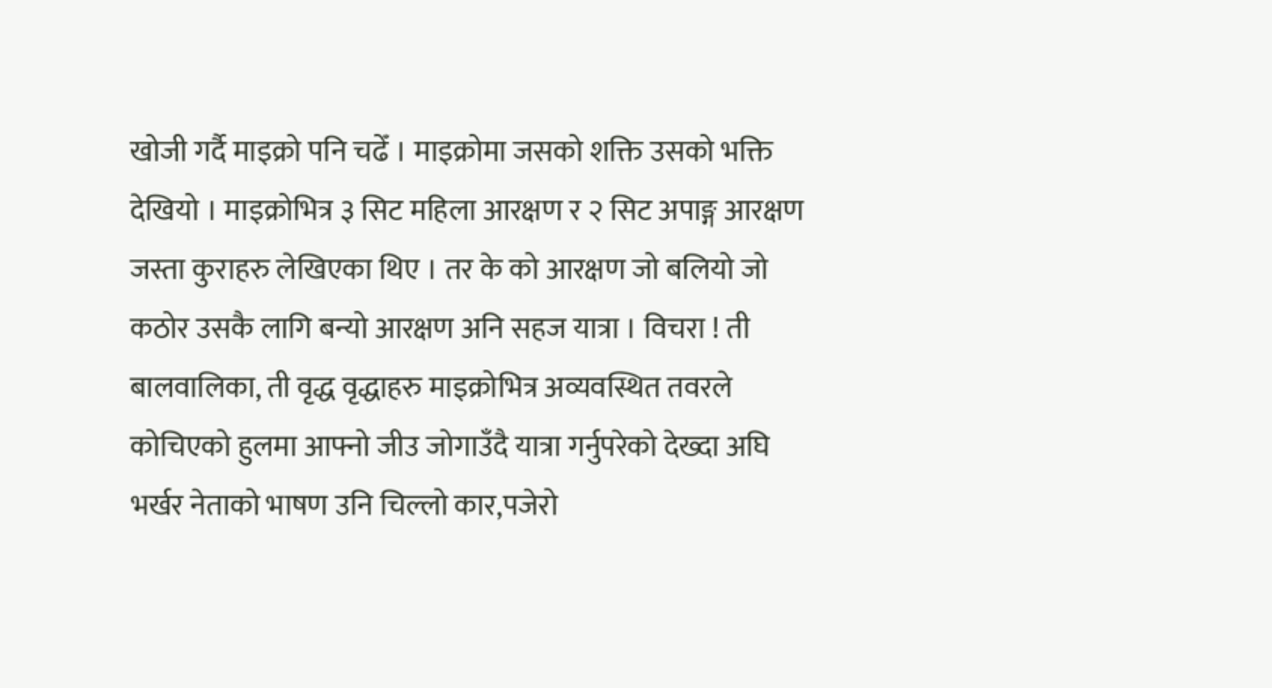खोजी गर्दै माइक्रो पनि चढेँ । माइक्रोमा जसको शक्ति उसको भक्ति देखियो । माइक्रोभित्र ३ सिट महिला आरक्षण र २ सिट अपाङ्ग आरक्षण जस्ता कुराहरु लेखिएका थिए । तर के को आरक्षण जो बलियो जो कठोर उसकै लागि बन्यो आरक्षण अनि सहज यात्रा । विचरा ! ती बालवालिका, ती वृद्ध वृद्धाहरु माइक्रोभित्र अव्यवस्थित तवरले कोचिएको हुलमा आफ्नो जीउ जोगाउँदै यात्रा गर्नुपरेको देख्दा अघि भर्खर नेताको भाषण उनि चिल्लो कार,पजेरो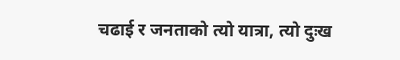चढाई र जनताको त्यो यात्रा, त्यो दुःख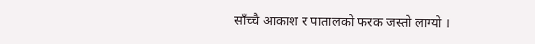साँच्चै आकाश र पातालको फरक जस्तो लाग्यो ।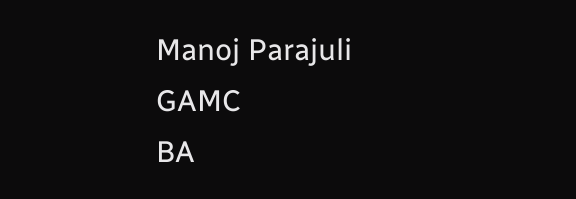Manoj Parajuli
GAMC
BA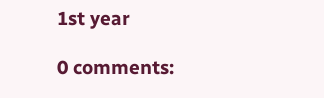1st year

0 comments: